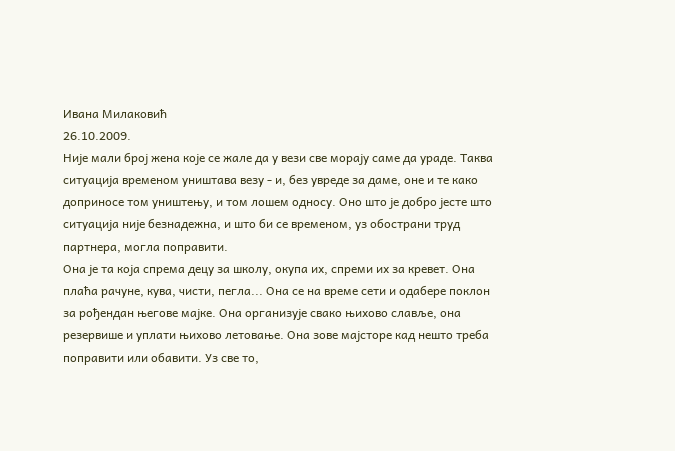Ивана Милаковић
26.10.2009.
Није мали број жена које се жале да у вези све морају саме да ураде. Таква ситуација временом уништава везу - и, без увреде за даме, оне и те како доприносе том уништењу, и том лошем односу. Оно што је добро јесте што ситуација није безнадежна, и што би се временом, уз обострани труд партнера, могла поправити.
Она је та која спрема децу за школу, окупа их, спреми их за кревет. Она плаћа рачуне, кува, чисти, пегла... Она се на време сети и одабере поклон за рођендан његове мајке. Она организује свако њихово славље, она резервише и уплати њихово летовање. Она зове мајсторе кад нешто треба поправити или обавити. Уз све то,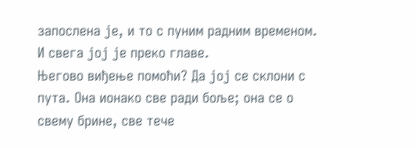запослена је, и то с пуним радним временом. И свега јој је преко главе.
Његово виђење помоћи? Да јој се склони с пута. Она ионако све ради боље; она се о свему брине, све тече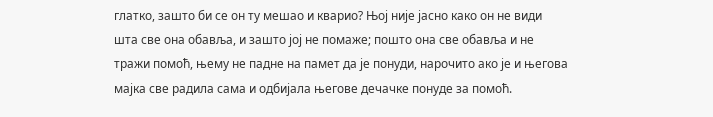глатко, зашто би се он ту мешао и кварио? Њој није јасно како он не види шта све она обавља, и зашто јој не помаже; пошто она све обавља и не тражи помоћ, њему не падне на памет да је понуди, нарочито ако је и његова мајка све радила сама и одбијала његове дечачке понуде за помоћ.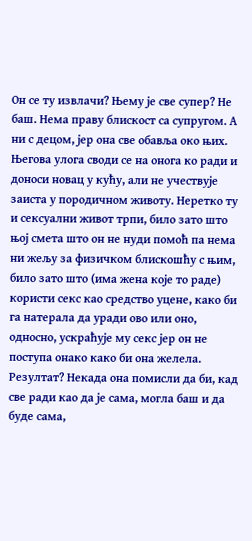Он се ту извлачи? Њему је све супер? Не баш. Нема праву блискост са супругом. А ни с децом, јер она све обавља око њих. Његова улога своди се на онога ко ради и доноси новац у кућу, али не учествује заиста у породичном животу. Неретко ту и сексуални живот трпи, било зато што њој смета што он не нуди помоћ па нема ни жељу за физичком блискошћу с њим, било зато што (има жена које то раде) користи секс као средство уцене, како би га натерала да уради ово или оно, односно, ускраћује му секс јер он не поступа онако како би она желела.
Резултат? Некада она помисли да би, кад све ради као да је сама, могла баш и да буде сама,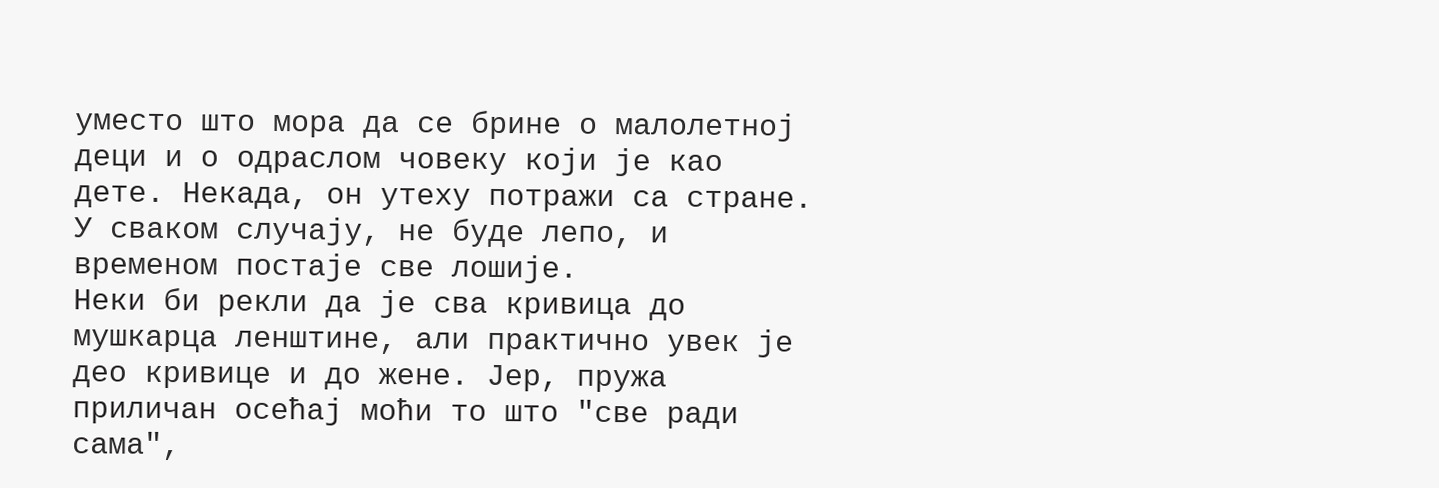уместо што мора да се брине о малолетној деци и о одраслом човеку који је као дете. Некада, он утеху потражи са стране. У сваком случају, не буде лепо, и временом постаје све лошије.
Неки би рекли да је сва кривица до мушкарца ленштине, али практично увек је део кривице и до жене. Јер, пружа приличан осећај моћи то што "све ради сама",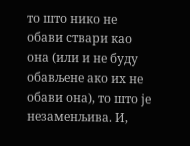то што нико не обави ствари као она (или и не буду обављене ако их не обави она), то што је незаменљива. И,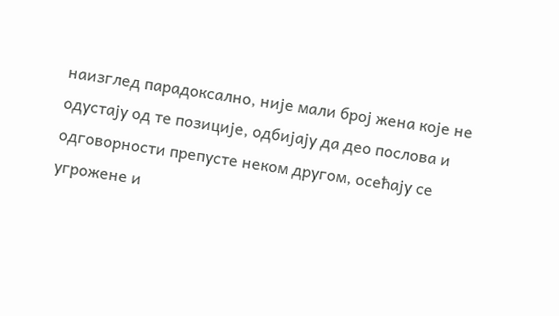наизглед парадоксално, није мали број жена које не одустају од те позиције, одбијају да део послова и одговорности препусте неком другом, осећају се угрожене и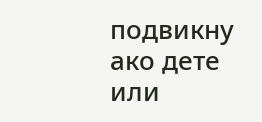подвикну ако дете или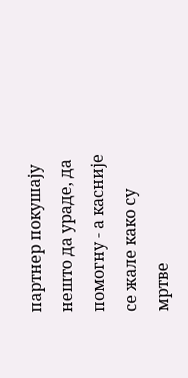партнер покушају нешто да ураде, да помогну - а касније се жале како су мртве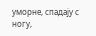уморне, спадају с ногу,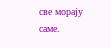све морају саме.